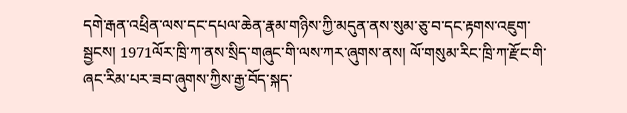དགེ་རྒན་འཕྲིན་ལས་དང་དཔལ་ཆེན་རྣམ་གཉིས་ཀྱི་མདུན་ནས་སུམ་ཅུ་བ་དང་རྟགས་འཇུག་སྦྱངས། 1971ལོར་ཁྲི་ཀ་ནས་སྲིད་གཞུང་གི་ལས་ཀར་ཞུགས་ནས། ལོ་གསུམ་རིང་ཁྲི་ཀ་རྫོང་གི་ཞང་རིམ་པར་ཟབ་ཞུགས་ཀྱིས་རྒྱ་བོད་སྐད་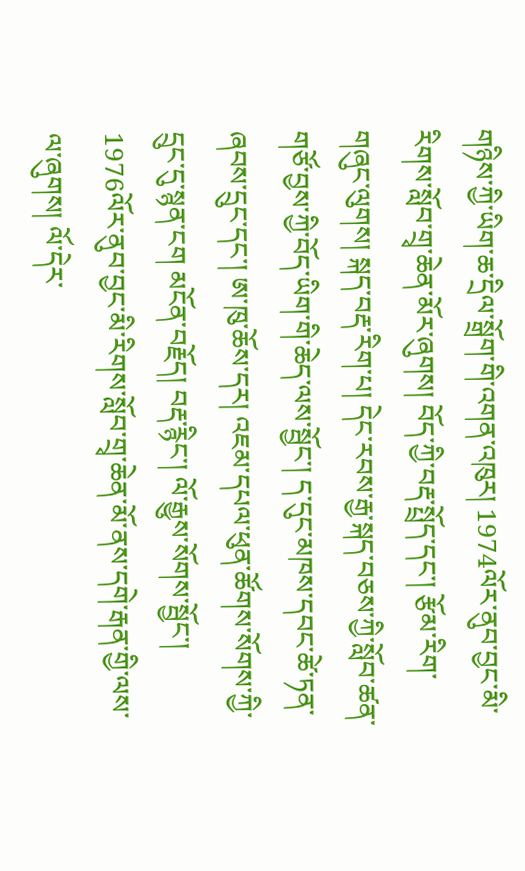གཉིས་ཀྱི་ཡིག་ཆ་དྲིལ་སྒྲོག་གི་འགན་འཁུར། 1974ལོར་ནུབ་བྱང་མི་རིགས་སློབ་གྲྭ་ཆེན་མོར་ཞུགས། བོད་ཀྱི་བརྡ་སྤྲོད་དང་། རྩོམ་རིག་གཞུང་ལུགས། སྐད་བརྡ་རིག་པ། དེང་རབས་རྒྱ་སྐད་བཅས་ཀྱི་སློབ་ཚན་གཙོ་བྱས་ཀྱི་བོད་ཡིག་གི་ཆེད་ལས་སྦྱོང་། ད་དུང་མཁས་དབང་ཚེ་ཏན་ཞབས་དྲུང་དང་། ཨ་ཁུ་ཆོས་དར། འཇམ་དཔལ་ཕུན་ཚོགས་སོགས་ཀྱི་དྲུང་དུ་སྙན་ངག མངོན་བརྗོད། བརྡ་རྙིང་། ལོ་རྒྱུས་སོགས་སྦྱོང་། 1976ལོར་ནུབ་བྱང་མི་རིགས་སློབ་གྲྭ་ཆེན་མོ་ནས་དགེ་རྒན་གྱི་ལས་ལ་ཞུགས། ལོ་དེར་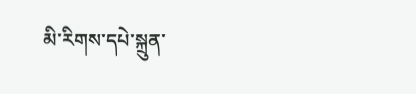མི་རིགས་དཔེ་སྐྲུན་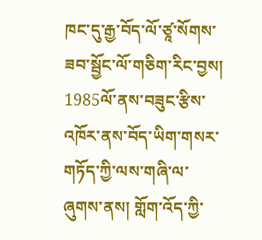ཁང་དུ་རྒྱ་བོད་ལོ་ཙཱ་སོགས་ཟབ་སྦྱོང་ལོ་གཅིག་རིང་བྱས། 1985ལོ་ནས་བཟུང་རྩིས་འཁོར་ནས་བོད་ཡིག་གསར་གཏོད་ཀྱི་ལས་གཞི་ལ་ཞུགས་ནས། གློག་འོད་ཀྱི་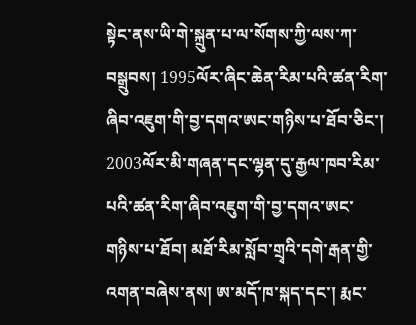སྟེང་ནས་ཡི་གེ་སྐྲུན་པ་ལ་སོགས་ཀྱི་ལས་ཀ་བསྒྲུབས། 1995ལོར་ཞིང་ཆེན་རིམ་པའི་ཚན་རིག་ཞིབ་འཇུག་གི་བྱ་དགའ་ཨང་གཉིས་པ་ཐོབ་ཅིང་། 2003ལོར་མི་གཞན་དང་ལྷན་དུ་རྒྱལ་ཁབ་རིམ་པའི་ཚན་རིག་ཞིབ་འཇུག་གི་བྱ་དགའ་ཨང་གཉིས་པ་ཐོབ། མཐོ་རིམ་སློབ་གྲྭའི་དགེ་རྒན་གྱི་འགན་བཞེས་ནས། ཨ་མདོ་ཁ་སྐད་དང་། རྨང་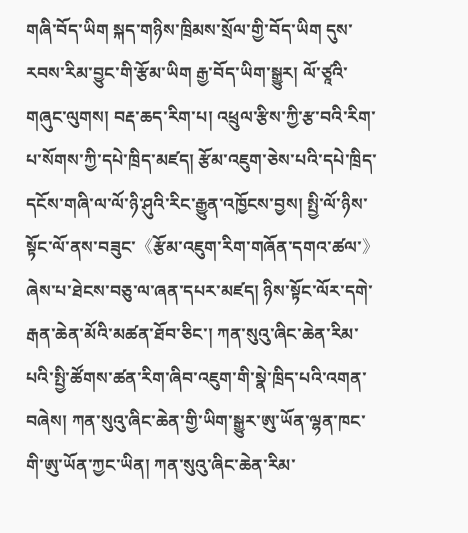གཞི་བོད་ཡིག སྐད་གཉིས་ཁྲིམས་སྲོལ་གྱི་བོད་ཡིག དུས་རབས་རིམ་བྱུང་གི་རྩོམ་ཡིག རྒྱ་བོད་ཡིག་སྒྱུར། ལོ་ཙཱའི་གཞུང་ལུགས། བརྡ་ཆད་རིག་པ། འཕྲུལ་རྩིས་ཀྱི་རྩ་བའི་རིག་པ་སོགས་ཀྱི་དཔེ་ཁྲིད་མཛད། རྩོམ་འཇུག་ཅེས་པའི་དཔེ་ཁྲིད་དངོས་གཞི་ལ་ལོ་ཉི་ཤུའི་རིང་རྒྱུན་འཁྱོངས་བྱས། སྤྱི་ལོ་ཉིས་སྟོང་ལོ་ནས་བཟུང་《རྩོམ་འཇུག་རིག་གཞོན་དགའ་ཚལ་》ཞེས་པ་ཐེངས་བཅུ་ལ་ཞན་དཔར་མཛད། ཉིས་སྟོང་ལོར་དགེ་རྒན་ཆེན་མོའི་མཚན་ཐོབ་ཅིང་། ཀན་སུའུ་ཞིང་ཆེན་རིམ་པའི་སྤྱི་ཚོགས་ཚན་རིག་ཞིབ་འཇུག་གི་སྣེ་ཁྲིད་པའི་འགན་བཞེས། ཀན་སུའུ་ཞིང་ཆེན་གྱི་ཡིག་སྒྱུར་ཨུ་ཡོན་ལྷན་ཁང་གི་ཨུ་ཡོན་ཀྱང་ཡིན། ཀན་སུའུ་ཞིང་ཆེན་རིམ་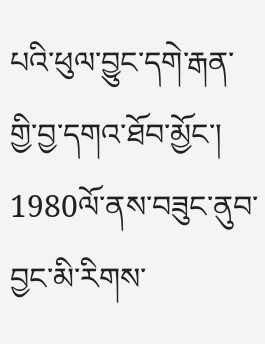པའི་ཕུལ་བྱུང་དགེ་རྒན་གྱི་བྱ་དགའ་ཐོབ་མྱོང་།
1980ལོ་ནས་བཟུང་ནུབ་བྱང་མི་རིགས་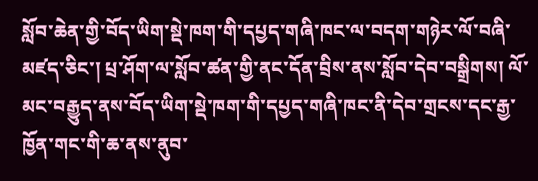སློབ་ཆེན་གྱི་བོད་ཡིག་སྡེ་ཁག་གི་དཔྱད་གཞི་ཁང་ལ་བདག་གཉེར་ལོ་བཞི་མཛད་ཅིང་། པྲ་ཤོག་ལ་སློབ་ཚན་གྱི་ནང་དོན་བྲིས་ནས་སློབ་དེབ་བསྒྲིགས། ལོ་མང་བརྒྱུད་ནས་བོད་ཡིག་སྡེ་ཁག་གི་དཔྱད་གཞི་ཁང་ནི་དེབ་གྲངས་དང་རྒྱ་ཁྱོན་གང་གི་ཆ་ནས་ནུབ་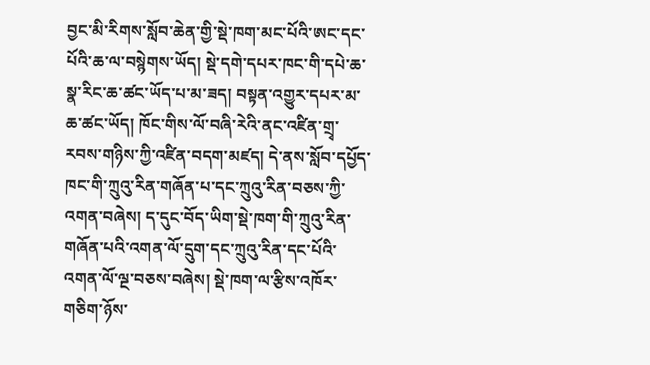བྱང་མི་རིགས་སློབ་ཆེན་གྱི་སྡེ་ཁག་མང་པོའི་ཨང་དང་པོའི་ཆ་ལ་བསྙེགས་ཡོད། སྡེ་དགེ་དཔར་ཁང་གི་དཔེ་ཆ་སྣ་རིང་ཆ་ཚང་ཡོད་པ་མ་ཟད། བསྟན་འགྱུར་དཔར་མ་ཆ་ཚང་ཡོད། ཁོང་གིས་ལོ་བཞི་རེའི་ནང་འཛིན་གྲྭ་རབས་གཉིས་ཀྱི་འཛིན་བདག་མཛད། དེ་ནས་སློབ་དཔྱོད་ཁང་གི་ཀྲུའུ་རིན་གཞོན་པ་དང་ཀྲུའུ་རིན་བཅས་ཀྱི་འགན་བཞེས། ད་དུང་བོད་ཡིག་སྡེ་ཁག་གི་ཀྲུའུ་རིན་གཞོན་པའི་འགན་ལོ་དྲུག་དང་ཀྲུའུ་རིན་དང་པོའི་འགན་ལོ་ལྔ་བཅས་བཞེས། སྡེ་ཁག་ལ་རྩིས་འཁོར་གཅིག་ཉོས་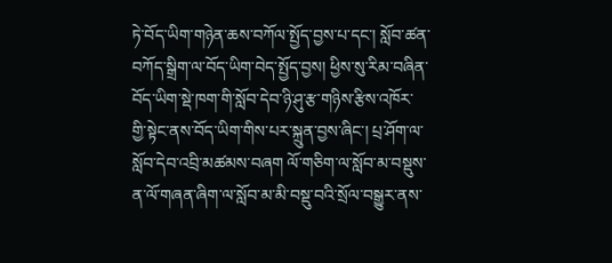ཏེ་བོད་ཡིག་གཉེན་ཆས་བཀོལ་སྤྱོད་བྱས་པ་དང་། སློབ་ཚན་བཀོད་སྒྲིག་ལ་བོད་ཡིག་བེད་སྤྱོད་བྱས། ཕྱིས་སུ་རིམ་བཞིན་བོད་ཡིག་སྡེ་ཁག་གི་སློབ་དེབ་ཉི་ཤུ་རྩ་གཉིས་རྩིས་འཁོར་གྱི་སྟེང་ནས་བོད་ཡིག་གིས་པར་སྐྲུན་བྱས་ཞིང་། པྲ་ཤོག་ལ་སློབ་དེབ་འབྲི་མཚམས་བཞག ལོ་གཅིག་ལ་སློབ་མ་བསྡུས་ན་ལོ་གཞན་ཞིག་ལ་སློབ་མ་མི་བསྡུ་བའི་སྲོལ་བསྒྱུར་ནས་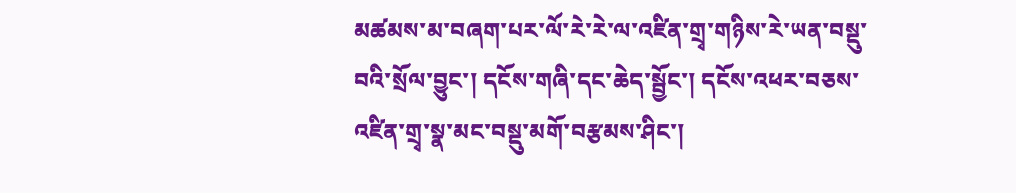མཚམས་མ་བཞག་པར་ལོ་རེ་རེ་ལ་འཛིན་གྲྭ་གཉིས་རེ་ཡན་བསྡུ་བའི་སྲོལ་བྱུང་། དངོས་གཞི་དང་ཆེད་སྦྱོང་། དངོས་འཕར་བཅས་འཛིན་གྲྭ་སྣ་མང་བསྡུ་མགོ་བརྩམས་ཤིང་།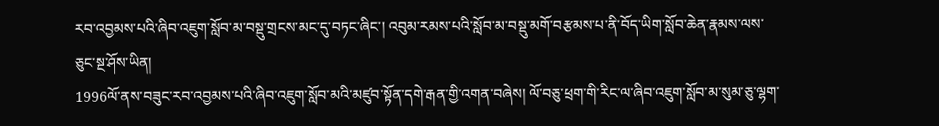རབ་འབྱམས་པའི་ཞིབ་འཇུག་སློབ་མ་བསྡུ་གྲངས་མང་དུ་བཏང་ཞིང་། འབུམ་རམས་པའི་སློབ་མ་བསྡུ་མགོ་བརྩམས་པ་ནི་བོད་ཡིག་སློབ་ཆེན་རྣམས་ལས་ཅུང་སྔ་ཤོས་ཡིན།
1996ལོ་ནས་བཟུང་རབ་འབྱམས་པའི་ཞིབ་འཇུག་སློབ་མའི་མཛུབ་སྟོན་དགེ་རྒན་གྱི་འགན་བཞེས། ལོ་བཅུ་ཕྲག་གི་རིང་ལ་ཞིབ་འཇུག་སློབ་མ་སུམ་ཅུ་ལྷག་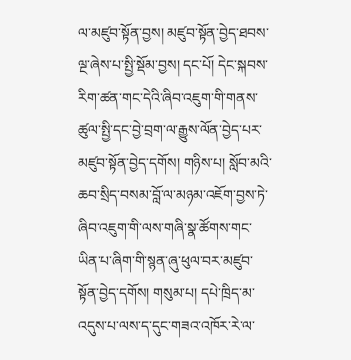ལ་མཛུབ་སྟོན་བྱས། མཛུབ་སྟོན་བྱེད་ཐབས་ལྔ་ཞེས་པ་སྤྱི་སྡོམ་བྱས། དང་པོ། དེང་སྐབས་རིག་ཚན་གང་དེའི་ཞིབ་འཇུག་གི་གནས་ཚུལ་སྤྱི་དང་བྱེ་བྲག་ལ་རྒྱུས་ལོན་བྱེད་པར་མཛུབ་སྟོན་བྱེད་དགོས། གཉིས་པ། སློབ་མའི་ཆབ་སྲིད་བསམ་བློ་ལ་མཉམ་འཇོག་བྱས་ཏེ་ཞིབ་འཇུག་གི་ལས་གཞི་སྣ་ཚོགས་གང་ཡིན་པ་ཞིག་གི་སྙན་ཞུ་ཕུལ་བར་མཛུབ་སྟོན་བྱེད་དགོས། གསུམ་པ། དཔེ་ཁྲིད་མ་འདུས་པ་ལས་ད་དུང་གཟའ་འཁོར་རེ་ལ་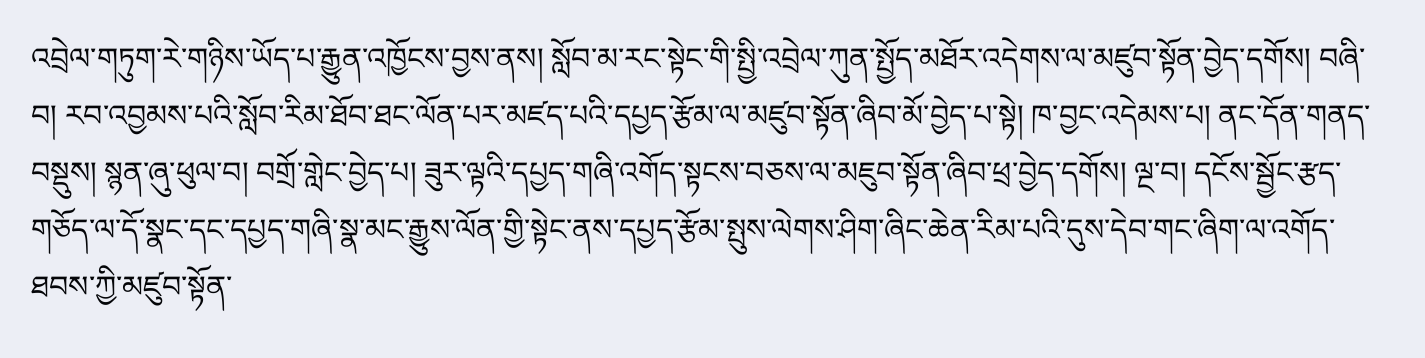འབྲེལ་གཏུག་རེ་གཉིས་ཡོད་པ་རྒྱུན་འཁྱོངས་བྱས་ནས། སློབ་མ་རང་སྟེང་གི་སྤྱི་འབྲེལ་ཀུན་སྤྱོད་མཐོར་འདེགས་ལ་མཛུབ་སྟོན་བྱེད་དགོས། བཞི་བ། རབ་འབྱམས་པའི་སློབ་རིམ་ཐོབ་ཐང་ལོན་པར་མཛད་པའི་དཔྱད་རྩོམ་ལ་མཛུབ་སྟོན་ཞིབ་མོ་བྱེད་པ་སྟེ། ཁ་བྱང་འདེམས་པ། ནང་དོན་གནད་བསྡུས། སྙན་ཞུ་ཕུལ་བ། བགྲོ་གླེང་བྱེད་པ། ཟུར་ལྟའི་དཔྱད་གཞི་འགོད་སྟངས་བཅས་ལ་མཇུབ་སྟོན་ཞིབ་ཕྲ་བྱེད་དགོས། ལྔ་བ། དངོས་སྦྱོང་རྩད་གཅོད་ལ་དོ་སྣང་དང་དཔྱད་གཞི་སྣ་མང་རྒྱུས་ལོན་གྱི་སྟེང་ནས་དཔྱད་རྩོམ་སྤུས་ལེགས་ཤིག་ཞིང་ཆེན་རིམ་པའི་དུས་དེབ་གང་ཞིག་ལ་འགོད་ཐབས་ཀྱི་མཛུབ་སྟོན་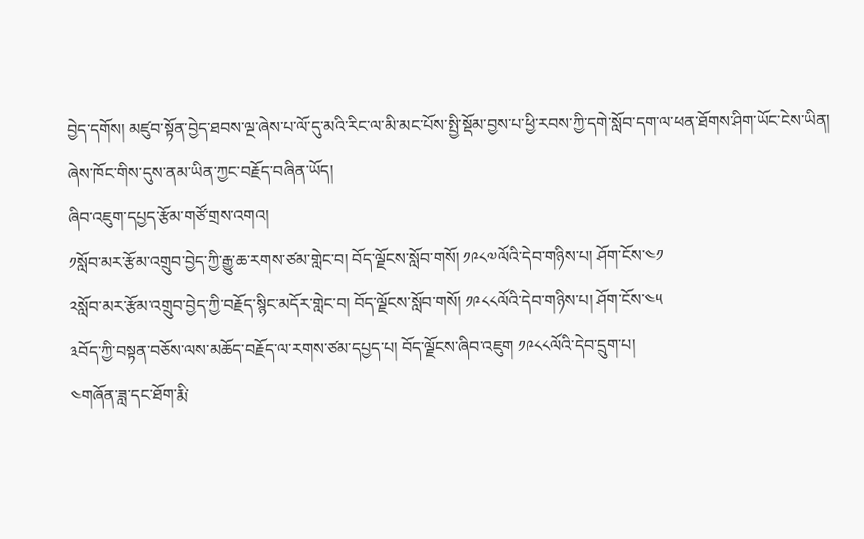བྱེད་དགོས། མཛུབ་སྟོན་བྱེད་ཐབས་ལྔ་ཞེས་པ་ལོ་དུ་མའི་རིང་ལ་མི་མང་པོས་སྤྱི་སྡོམ་བྱས་པ་ཕྱི་རབས་ཀྱི་དགེ་སློབ་དག་ལ་ཕན་ཐོགས་ཤིག་ཡོང་ངེས་ཡིན། ཞེས་ཁོང་གིས་དུས་ནམ་ཡིན་ཀྱང་བརྗོད་བཞིན་ཡོད།
ཞིབ་འཇུག་དཔྱད་རྩོམ་གཙོ་གྲས་འགའ།
༡སློབ་མར་རྩོམ་འགྲུབ་བྱེད་ཀྱི་རྒྱུ་ཆ་རགས་ཙམ་གླེང་བ། བོད་ལྗོངས་སློབ་གསོ། ༡༩༨༧ལོའི་དེབ་གཉིས་པ། ཤོག་ངོས་༤༡
༢སློབ་མར་རྩོམ་འགྲུབ་བྱེད་ཀྱི་བརྗོད་སྙིང་མདོར་གླེང་བ། བོད་ལྗོངས་སློབ་གསོ། ༡༩༨༨ལོའི་དེབ་གཉིས་པ། ཤོག་ངོས་༤༥
༣བོད་ཀྱི་བསྟན་བཅོས་ལས་མཆོད་བརྗོད་ལ་རགས་ཙམ་དཔྱད་པ། བོད་ལྗོངས་ཞིབ་འཇུག ༡༩༨༨ལོའི་དེབ་དྲུག་པ།
༤གཞོན་ཟླ་དང་ཐོག་རྨི་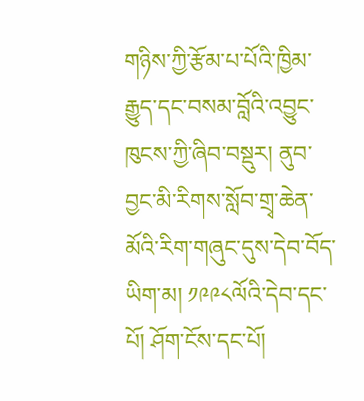གཉིས་ཀྱི་རྩོམ་པ་པོའི་ཁྱིམ་རྒྱུད་དང་བསམ་བློའི་འབྱུང་ཁུངས་ཀྱི་ཞིབ་བསྡུར། ནུབ་བྱང་མི་རིགས་སློབ་གྲྭ་ཆེན་མོའི་རིག་གཞུང་དུས་དེབ་བོད་ཡིག་མ། ༡༩༩༨ལོའི་དེབ་དང་པོ། ཤོག་ངོས་དང་པོ།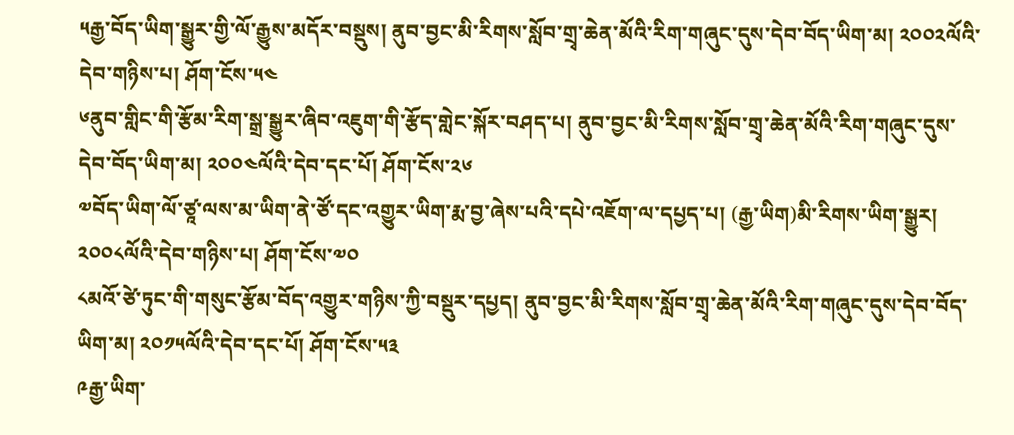༥རྒྱ་བོད་ཡིག་སྒྱུར་གྱི་ལོ་རྒྱུས་མདོར་བསྡུས། ནུབ་བྱང་མི་རིགས་སློབ་གྲྭ་ཆེན་མོའི་རིག་གཞུང་དུས་དེབ་བོད་ཡིག་མ། ༢༠༠༢ལོའི་དེབ་གཉིས་པ། ཤོག་ངོས་༥༤
༦ནུབ་གླིང་གི་རྩོམ་རིག་སྒྲ་སྒྱུར་ཞིབ་འཇུག་གི་རྩོད་གླེང་སྐོར་བཤད་པ། ནུབ་བྱང་མི་རིགས་སློབ་གྲྭ་ཆེན་མོའི་རིག་གཞུང་དུས་དེབ་བོད་ཡིག་མ། ༢༠༠༤ལོའི་དེབ་དང་པོ། ཤོག་ངོས་༢༦
༧བོད་ཡིག་ལོ་ཙཱ་ལས་མ་ཡིག་ནེ་ཙོ་དང་འགྱུར་ཡིག་རྨ་བྱ་ཞེས་པའི་དཔེ་འཇོག་ལ་དཔྱད་པ། (རྒྱ་ཡིག)མི་རིགས་ཡིག་སྒྱུར། ༢༠༠༨ལོའི་དེབ་གཉིས་པ། ཤོག་ངོས་༧༠
༨མའོ་ཙེ་ཏུང་གི་གསུང་རྩོམ་བོད་འགྱུར་གཉིས་ཀྱི་བསྡུར་དཔྱད། ནུབ་བྱང་མི་རིགས་སློབ་གྲྭ་ཆེན་མོའི་རིག་གཞུང་དུས་དེབ་བོད་ཡིག་མ། ༢༠༡༥ལོའི་དེབ་དང་པོ། ཤོག་ངོས་༥༣
༩རྒྱ་ཡིག་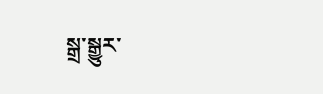སྒྲ་སྒྱུར་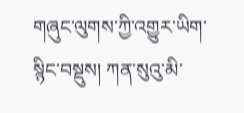གཞུང་ལུགས་ཀྱི་འགྱུར་ཡིག་སྙིང་བསྡུས། ཀན་སུའུ་མི་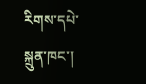རིགས་དཔེ་སྐྲུན་ཁང་།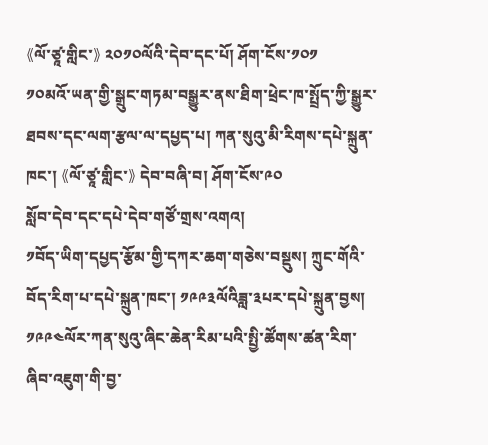《ལོ་ཙཱ་གླིང་》 ༢༠༡༠ལོའི་དེབ་དང་པོ། ཤོག་ངོས་༡༠༡
༡༠མའོ་ཡན་གྱི་སྒྲུང་གཏམ་བསྒྱུར་ནས་ཐིག་ཕྲེང་ཁ་སྤྲོད་ཀྱི་སྒྱུར་ཐབས་དང་ལག་རྩལ་ལ་དཔྱད་པ། ཀན་སུའུ་མི་རིགས་དཔེ་སྐྲུན་ཁང་། 《ལོ་ཙཱ་གླིང་》 དེབ་བཞི་བ། ཤོག་ངོས་༩༠
སློབ་དེབ་དང་དཔེ་དེབ་གཙོ་གྲས་འགའ།
༡བོད་ཡིག་དཔྱད་རྩོམ་གྱི་དཀར་ཆག་གཅེས་བསྡུས། ཀྲུང་གོའི་བོད་རིག་པ་དཔེ་སྐྲུན་ཁང་། ༡༩༩༣ལོའིཟླ་༣པར་དཔེ་སྐྲུན་བྱས། ༡༩༩༤ལོར་ཀན་སུའུ་ཞིང་ཆེན་རིམ་པའི་སྤྱི་ཚོགས་ཚན་རིག་ཞིབ་འཇུག་གི་བྱ་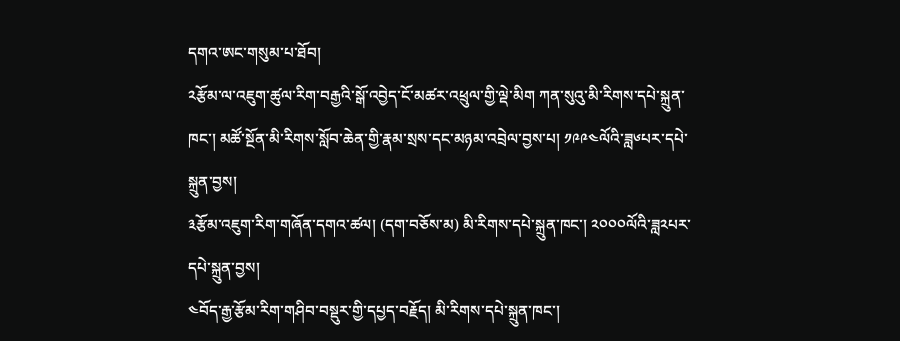དགའ་ཨང་གསུམ་པ་ཐོབ།
༢རྩོམ་ལ་འཇུག་ཚུལ་རིག་བརྒྱའི་སྒོ་འབྱེད་ངོ་མཚར་འཕྲུལ་གྱི་ལྡེ་མིག ཀན་སུའུ་མི་རིགས་དཔེ་སྐྲུན་ཁང་། མཚོ་སྔོན་མི་རིགས་སློབ་ཆེན་གྱི་རྣམ་སྲས་དང་མཉམ་འབྲེལ་བྱས་པ། ༡༩༩༤ལོའི་ཟླ༦པར་དཔེ་སྐྲུན་བྱས།
༣རྩོམ་འཇུག་རིག་གཞོན་དགའ་ཚལ། (དག་བཅོས་མ) མི་རིགས་དཔེ་སྐྲུན་ཁང་། ༢༠༠༠ལོའི་ཟླ༢པར་དཔེ་སྐྲུན་བྱས།
༤བོད་རྒྱ་རྩོམ་རིག་གཤིབ་བསྡུར་གྱི་དཔྱད་བརྗོད། མི་རིགས་དཔེ་སྐྲུན་ཁང་།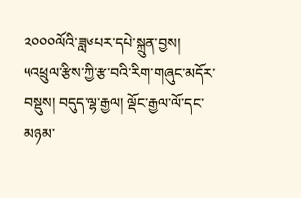༢༠༠༠ལོའི་ཟླ༦པར་དཔེ་སྐྲུན་བྱས།
༥འཕྲུལ་རྩིས་ཀྱི་རྩ་བའི་རིག་གཞུང་མདོར་བསྡུས། བདུད་ལྷ་རྒྱལ། ལྡོང་རྒྱལ་ལོ་དང་མཉམ་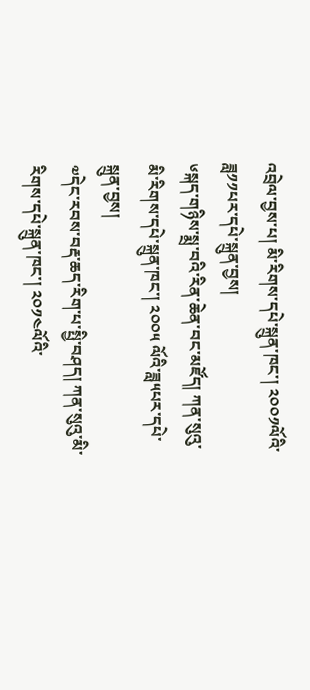འབྲེལ་བྱས་པ། མི་རིགས་དཔེ་སྐྲུན་ཁང་། ༢༠༠༡ལོའི་ཟླ༡༡པར་དཔེ་སྐྲུན་བྱས།
༦སྐད་གཉིས་སྨྲ་བའི་རིན་ཆེན་བང་མཛོད། ཀན་སུའུ་མི་རིགས་དཔེ་སྐྲུན་ཁང་། ༢༠༠༥ ལོའི་ཟླ༥པར་དཔེ་སྐྲུན་བྱས།
༧དེང་རབས་བརྡ་ཆད་རིག་པ་སྤྱི་བཤད། ཀན་སུའུ་མི་རིགས་དཔེ་སྐྲུན་ཁང་། ༢༠༡༤ལོའི་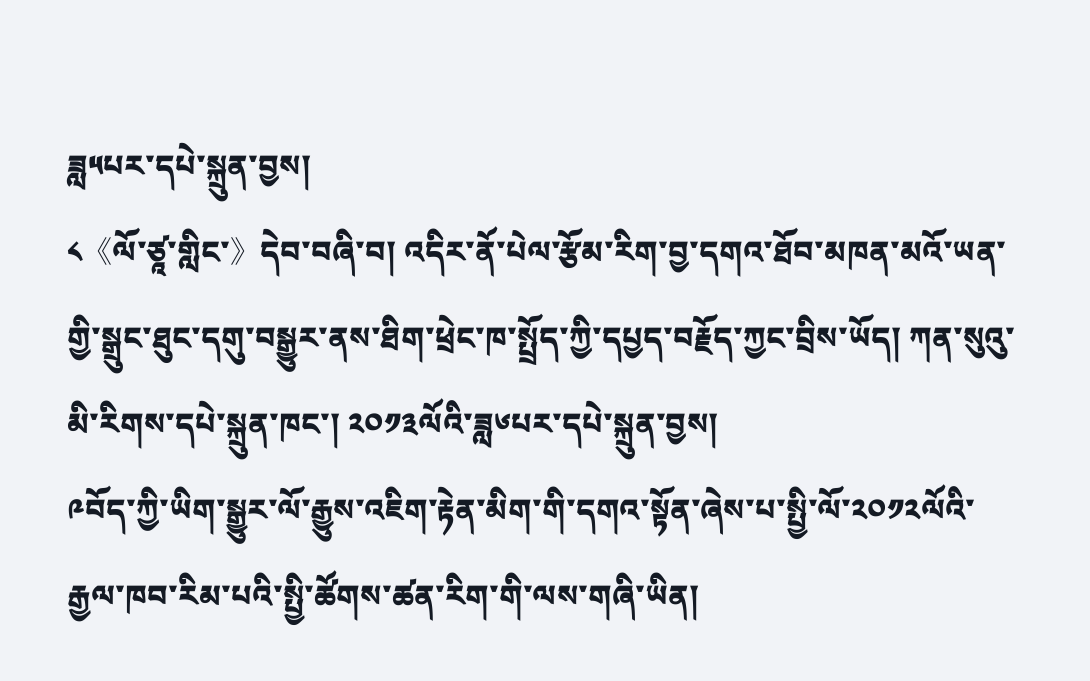ཟླ༥པར་དཔེ་སྐྲུན་བྱས།
༨《ལོ་ཙཱ་གླིང་》དེབ་བཞི་བ། འདིར་ནོ་པེལ་རྩོམ་རིག་བྱ་དགའ་ཐོབ་མཁན་མའོ་ཡན་གྱི་སྒྲུང་ཐུང་དགུ་བསྒྱུར་ནས་ཐིག་ཕྲེང་ཁ་སྤྲོད་ཀྱི་དཔྱད་བརྗོད་ཀྱང་བྲིས་ཡོད། ཀན་སུའུ་མི་རིགས་དཔེ་སྐྲུན་ཁང་། ༢༠༡༣ལོའི་ཟླ༦པར་དཔེ་སྐྲུན་བྱས།
༩བོད་ཀྱི་ཡིག་སྒྱུར་ལོ་རྒྱུས་འཇིག་རྟེན་མིག་གི་དགའ་སྟོན་ཞེས་པ་སྤྱི་ལོ་༢༠༡༢ལོའི་རྒྱལ་ཁབ་རིམ་པའི་སྤྱི་ཚོགས་ཚན་རིག་གི་ལས་གཞི་ཡིན།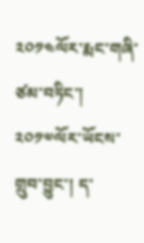༢༠༡༤ལོར་རྨང་གཞི་ཙམ་བཏིང་། ༢༠༡༧ལོར་ཡོངས་གྲུབ་བྱུང་། ད་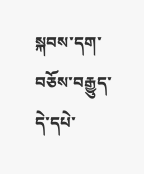སྐབས་དག་བཅོས་བརྒྱུད་དེ་དཔེ་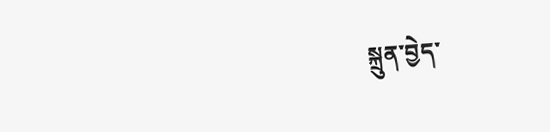སྐྲུན་བྱེད་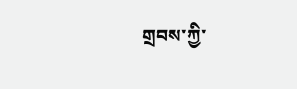གྲབས་ཀྱི་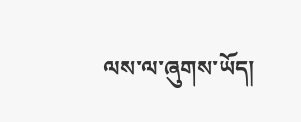ལས་ལ་ཞུགས་ཡོད།